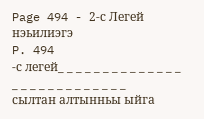Page 494 - 2-с Легей нэьилиэгэ
P. 494
-с легей_ _ _ _ _ _ _ _ _ _ _ _ _ _ _ _ _ _ _ _ _ _ _ _ _ _ _
сылтан алтынньы ыйга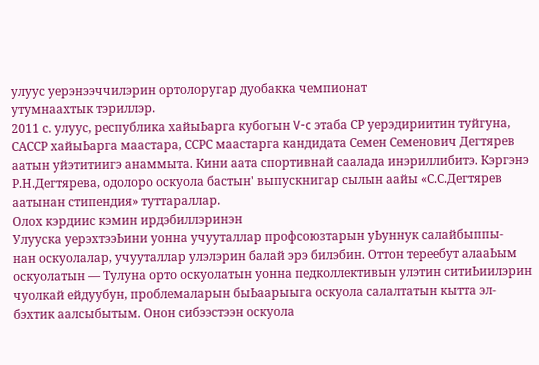улуус уерэнээччилэрин ортолоругар дуобакка чемпионат
утумнаахтык тэриллэр.
2011 с. улуус, республика хайыЬарга кубогын V-c этаба СР уерэдириитин туйгуна,
САССР хайыЬарга маастара, ССРС маастарга кандидата Семен Семенович Дегтярев
аатын уйэтитиигэ анаммыта. Кини аата спортивнай саалада инэриллибитэ. Кэргэнэ
Р.Н.Дегтярева, одолоро оскуола бастын' выпускнигар сылын аайы «С.С.Дегтярев
аатынан стипендия» туттараллар.
Олох кэрдиис кэмин ирдэбиллэринэн
Улууска уерэхтээЬини уонна учууталлар профсоюзтарын уЬуннук салайбыппы-
нан оскуолалар, учууталлар улэлэрин балай эрэ билэбин. Оттон тереебут алааЬым
оскуолатын — Тулуна орто оскуолатын уонна педколлективын улэтин ситиЬиилэрин
чуолкай ейдуубун, проблемаларын быЬаарыыга оскуола салалтатын кытта эл-
бэхтик аалсыбытым. Онон сибээстээн оскуола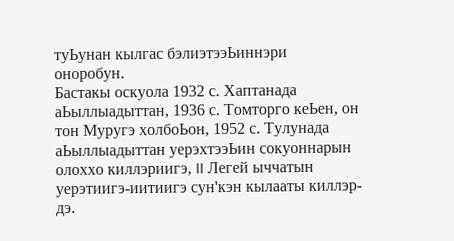туЬунан кылгас бэлиэтээЬиннэри
оноробун.
Бастакы оскуола 1932 с. Хаптанада аЬыллыадыттан, 1936 с. Томторго кеЬен, он
тон Муругэ холбоЬон, 1952 с. Тулунада аЬыллыадыттан уерэхтээЬин сокуоннарын
олоххо киллэриигэ, II Легей ыччатын уерэтиигэ-иитиигэ сун'кэн кылааты киллэр-
дэ.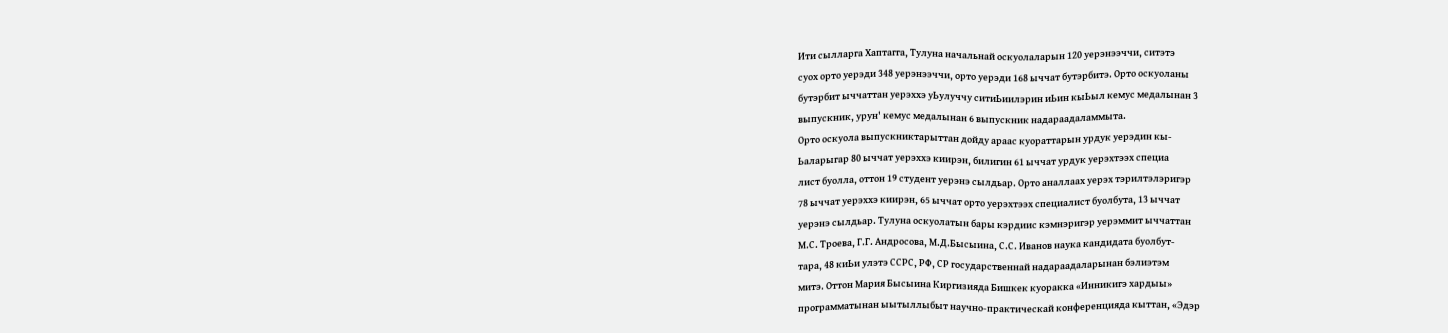Ити сылларга Хаптагга, Тулуна начальнай оскуолаларын 120 уерэнээччи, ситэтэ
суох орто уерэди 348 уерэнээччи, орто уерэди 168 ыччат бутэрбитэ. Орто оскуоланы
бутэрбит ыччаттан уерэххэ уЬулуччу ситиЬиилэрин иЬин кыЬыл кемус медалынан 3
выпускник, урун' кемус медалынан 6 выпускник надараадаламмыта.
Орто оскуола выпускниктарыттан дойду араас куораттарын урдук уерэдин кы-
Ьаларыгар 80 ыччат уерэххэ киирэн, билигин 61 ыччат урдук уерэхтээх специа
лист буолла, оттон 19 студент уерэнэ сылдьар. Орто аналлаах уерэх тэрилтэлэригэр
78 ыччат уерэххэ киирэн, 65 ыччат орто уерэхтээх специалист буолбута, 13 ыччат
уерэнэ сылдьар. Тулуна оскуолатын бары кэрдиис кэмнэригэр уерэммит ыччаттан
М.С. Троева, Г.Г. Андросова, М.Д.Бысыина, С.С. Иванов наука кандидата буолбут-
тара, 48 киЬи улэтэ ССРС, РФ, СР государственнай надараадаларынан бэлиэтэм
митэ. Оттон Мария Бысыина Киргизияда Бишкек куоракка «Инникигэ хардыы»
программатынан ыытыллыбыт научно-практическай конференцияда кыттан, «Эдэр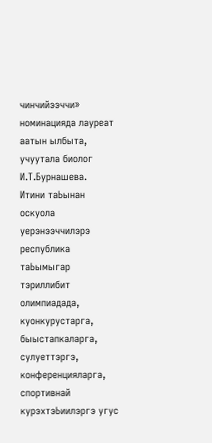чинчийээччи» номинацияда лауреат аатын ылбыта, учуутала биолог И.Т.Бурнашева.
Итини таЬынан оскуола уерэнээччилэрэ республика таЬымыгар тэриллибит
олимпиадада, куонкурустарга, быыстапкаларга, сулуеттэргэ, конференцияларга,
спортивнай курэхтэЬиилэргэ угус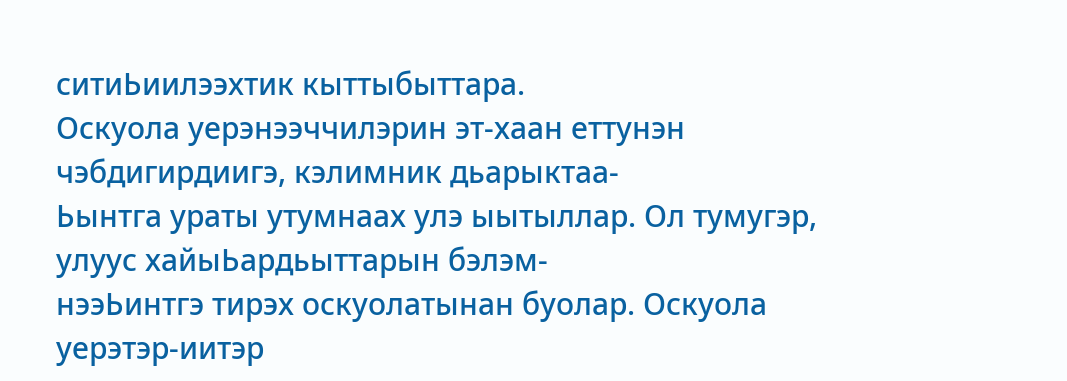ситиЬиилээхтик кыттыбыттара.
Оскуола уерэнээччилэрин эт-хаан еттунэн чэбдигирдиигэ, кэлимник дьарыктаа-
Ьынтга ураты утумнаах улэ ыытыллар. Ол тумугэр, улуус хайыЬардьыттарын бэлэм-
нээЬинтгэ тирэх оскуолатынан буолар. Оскуола уерэтэр-иитэр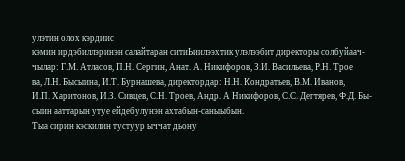улэтин олох кэрдиис
кэмин ирдэбиллэринэн салайтаран ситиЬиилээхтик улэлээбит директоры солбуйаач-
чылар: Г.М. Атласов, П.Н. Сергин, Анат. А. Никифоров, З.И. Васильева, Р.Н. Трое
ва, Л.Н. Бысыина, И.Т. Бурнашева, директордар: Н.Н. Кондратьев, В.М. Иванов,
И.П. Харитонов, И.З. Сивцев, С.Н. Троев, Андр. А Никифоров, С.С. Дегтярев, Ф.Д. Бы-
сыин ааттарын утуе ейдебулунэн ахтабын-саныыбын.
Тыа сирин кэскилин тустуур ыччат дьону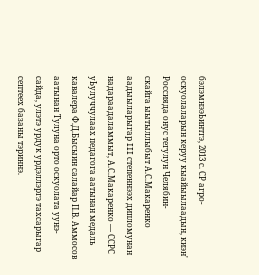бэлэмнээЬинтгэ, 2013 с. СР агро-
оскуолаларын керуу кыайыылаадын, киэн' Россияда онус тегулун Челябин-
скайга ыытыллыбыт А.С.Макаренко аадыыларыгар III степеннээх дипломунан
надараадаламмыт, А.С.Макаренко — ССРС уЬулуччулаах педагога аатынан медаль
кавалера Ф.Д.Бысыин салайар П.В. Аммосов аатынан Тулуна орто оскуолата уунэ-
сайда, улэтэ урдук урдэллэргэ тахсарыгар септеех базаны тэриннэ.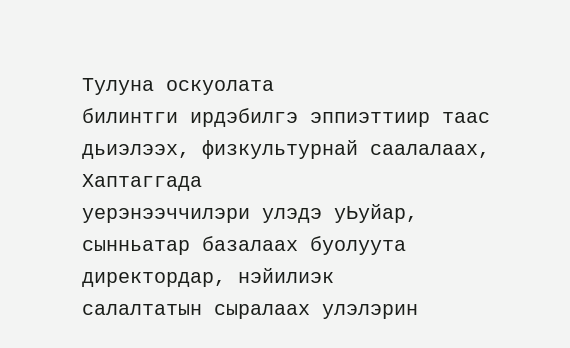Тулуна оскуолата
билинтги ирдэбилгэ эппиэттиир таас дьиэлээх, физкультурнай саалалаах, Хаптаггада
уерэнээччилэри улэдэ уЬуйар, сынньатар базалаах буолуута директордар, нэйилиэк
салалтатын сыралаах улэлэрин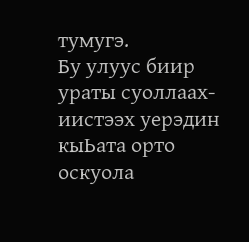тумугэ.
Бу улуус биир ураты суоллаах-иистээх уерэдин кыЬата орто оскуола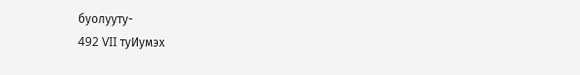буолууту-
492 VII туИумэх